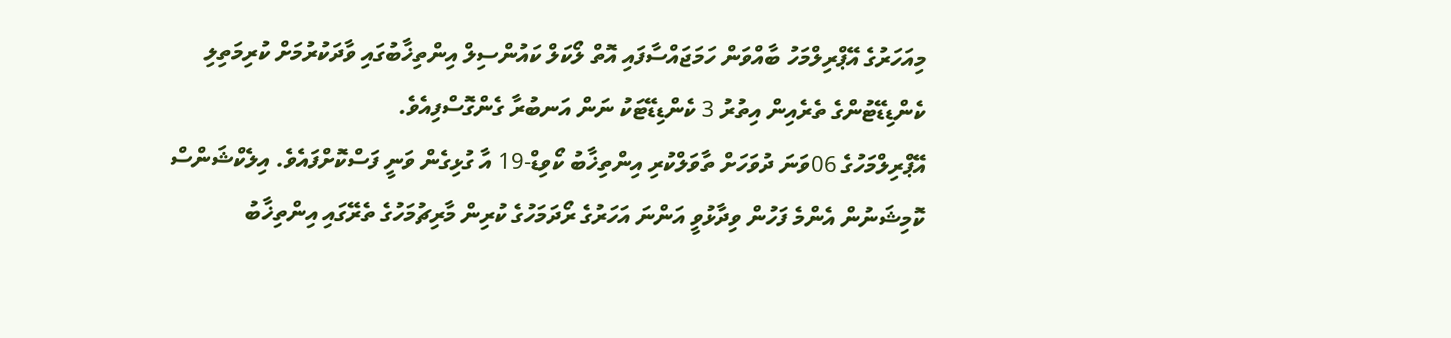މިއަހަރުގެ އޭޕްރިލްމަހު ބާއްވަން ހަމަޖައްސާފައި އޮތް ލޯކަލް ކައުންސިލް އިންތިޚާބުގައި ވާދަކުރުމަށް ކުރިމަތިލި ކެންޑިޑޭޓުންގެ ތެރެއިން އިތުރު 3 ކެންޑިޑޭޓަކު ނަން އަނބުރާ ގެންގޮސްފިއެވެ.
އޭޕްރިލްމަހުގެ 06ވަނަ ދުވަހަށް ތާވަލްކުރި އިންތިޚާބު ކޯވިޑް-19 އާ ގުޅިގެން ވަނީ ފަސްކޮށްފައެވެ. އިލެކްޝަންސް ކޮމިޝަނުން އެންމެ ފަހުން ވިދާޅުވީ އަންނަ އަހަރުގެ ރޯދަމަހުގެ ކުރިން މާރިޗުމަހުގެ ތެރޭގައި އިންތިޚާބު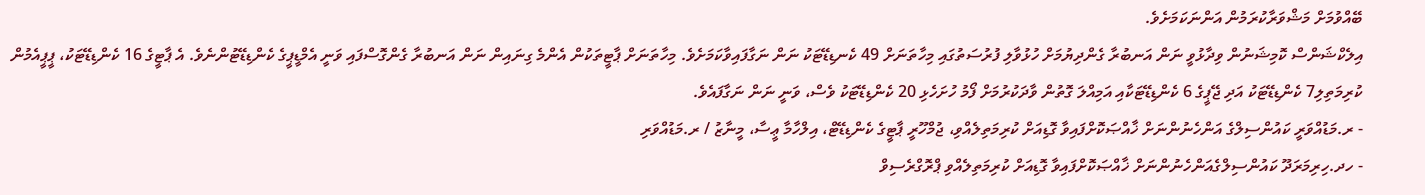ބޭއްވުމަށް މަޝްވަރާކުރަމުން އަންނަކަމަށެވެ.
އިލެކްޝަންސް ކޮމިޝަނުން ވިދާޅުވީ ނަން އަނބުރާ ގެންދިޔުމަށް ހުޅުވާލި ފުރުސަތުގައި މިހާތަނަށް 49 ކެނޑިޑޭޓަކު ނަން ނަގާފައިވާކަމަށެވެ. މިހާތަނަށް ޕާޓީތަކުން އެންމެ ގިނައިން ނަން އަނބުރާ ގެންގޮސްފައި ވަނީ އެމްޑީޕީގެ ކެންޑިޑޭޓުންނެވެ. އެ ޕާޓީގެ 16 ކެންޑިޑޭޓަކު، ޕީޕީއެމުން ކުރިމަތިލި7 ކެންޑިޑޭޓަކު އަދި ޖޭޕީގެ 6 ކެންޑިޑޭޓަކާއި އަމިއްލަ ގޮތުން ވާދަކުރުމަށް ފޯމު ހުށަހެޅި 20 ކެންޑިޑޭޓަކު ވެސް، ވަނީ ނަން ނަގާފައެވެ.
- ރ.މަޑުއްވަރީ ކައުންސިލްގެ އަންހެނުންނަށް ޚާއްޞަކޮށްފައިވާ ގޮޑިއަށް ކުރިމަތިލެއްވި، ޖުމްހޫރީ ޕާޓީގެ ކެންޑިޑޭޓް، އިލްހާމާ ޢީސާ، މީނާޒު / ރ.މަޑުއްވަރި
- ހދ.ހިރިމަރަދޫ ކައުންސިލްގެއަންހެނުންނަށް ޚާއްޞަކޮށްފައިވާ ގޮޑިއަށް ކުރިމަތިލެއްވި ޕްރޮގްރެސިވް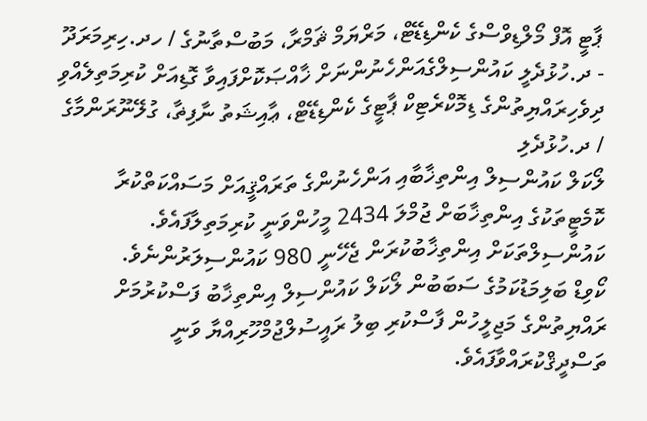ޕާޓީ އޮފް މޯލްޑިވްސްގެ ކެންޑިޑޭޓް، މަރްޔަމް ޘަމްރާ، މަބުސްތާނުގެ / ހދ.ހިރިމަރަދޫ
- ދ.ހުޅުދެލީ ކައުންސިލްގެއަންހެނުންނަށް ޚާއްޞަކޮށްފައިވާ ގޮޑިއަށް ކުރިމަތިލެއްވި ދިވެހިރައްޔިތުންގެ ޑިމޮކްރެޓިކް ޕާޓީގެ ކެންޑިޑޭޓް، ޢާއިޝަތު ނާފިޡާ، ގުލޭނޫރަންމާގެ / ދ.ހުޅުދެލި
ލޯކަލް ކައުންސިލް އިންތިޚާބާއި އަންހެނުންގެ ތަރައްޤީއަށް މަސައްކަތްކުރާ ކޮމެޓީތަކުގެ އިންތިޚާބަށް ޖުމްލަ 2434 މީހުންވަނީ ކުރިމަތިލާފައެވެ. ކައުންސިލްތަކަށް އިންތިޚާބުކުރަން ޖެހޭނީ 980 ކައުންސިލަރުންނެވެ.
ކޯވިޑް ބަލިމަޑުކަމުގެ ސަބަބުން ލޯކަލް ކައުންސިލް އިންތިޚާބު ފަސްކުރުމަށް ރައްޔިތުންގެ މަޖިލީހުން ފާސްކުރި ބިލު ރައީސުލްޖުމްހޫރިއްޔާ ވަނީ ތަސްދީޤްކުރައްވާފައެވެ.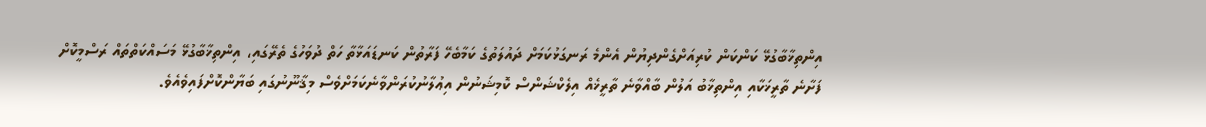އިންތިޚާބާގުޅޭ ކަންކަން ކުރިއަށްގެންދިޔުން އެންމެ ރަނގަޅުކަމަށް ދައުލަތުގެ ކަމާބެހޭ ފަރާތުން ކަނޑައަޅާތާ ހަތް ދުވަހުގެ ތެރޭގައި، އިންތިޚާބާގުޅޭ މަސައްކަތްތައް ރަސްމީކޮށް ފަށާނެ ތާރީޚަކާއި އިންތިޚާބު އަލުން ބާއްވާނެ ތާރީޚެއް އިލެކްޝަންސް ކޮމިޝަނުން އިޢުލާނުކުރަންވާނެކަމަށްވެސް މިޤާނޫނުގައި ބަޔާންކޮށްފައިވެއެވެ.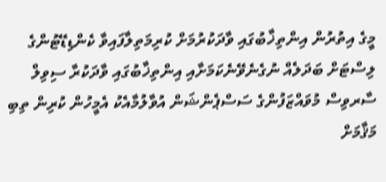މީގެ އިތުރުން އިންތިޚާބުގައި ވާދަކުރުމަށް ކުރިމަތިލާފައިވާ ކެންޑިޑޭޓުންގެ ލިސްޓަށް ބަދަލެއް ނުގެނެވޭނެކަމަށާއި އިންތިޚާބުގައި ވާދަކުރާ ސިވިލް ސާރވިސް މުވައްޒަފުންގެ ސަސްޕެންޝަން އުވާލުމާއެކު އެމީހުން ކުރިން ތިބި މަޤާމަށް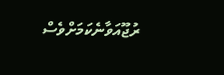ރުޖޫއަވާނެކަމަށްވެސް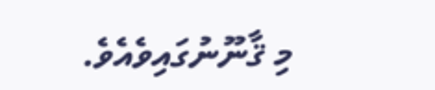މި ޤާނޫނުގައިވެއެވެ.